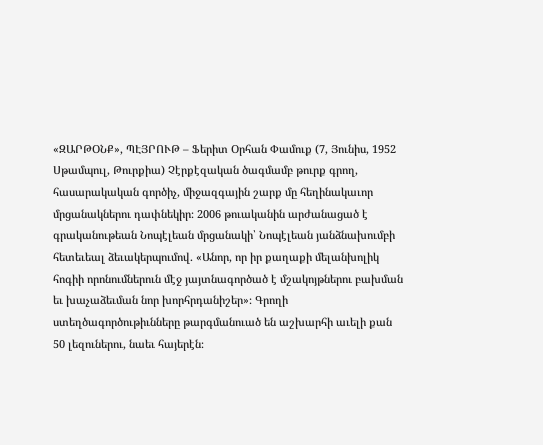«ԶԱՐԹՕՆՔ», ՊԷՅՐՈՒԹ – Ֆերիտ Օրհան Փամուք (7, Յունիս, 1952 Սթամպուլ, Թուրքիա) Չէրքէզական ծագմամբ թուրք գրող, հասարակական գործիչ, միջազգային շարք մը հեղինակաւոր մրցանակներու դափնեկիր։ 2006 թուականին արժանացած է գրականութեան Նոպէլեան մրցանակի՝ Նոպէլեան յանձնախումբի հետեւեալ ձեւակերպումով. «Անոր, որ իր քաղաքի մելանխոլիկ հոգիի որոնումներուն մէջ յայտնագործած է մշակոյթներու բախման եւ խաչաձեւման նոր խորհրդանիշեր»։ Գրողի ստեղծագործութիւնները թարգմանուած են աշխարհի աւելի քան 50 լեզուներու, նաեւ հայերէն։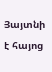Յայտնի է հայոց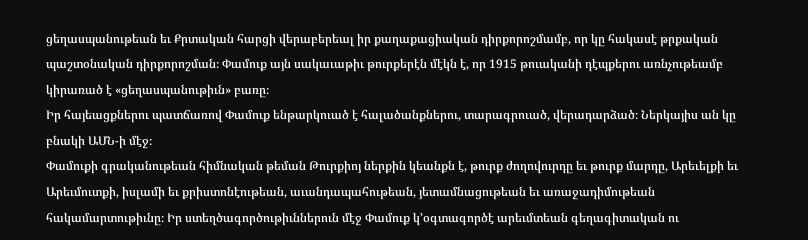ցեղասպանութեան եւ Քրտական հարցի վերաբերեալ իր քաղաքացիական դիրքորոշմամբ, որ կը հակասէ թրքական պաշտօնական դիրքորոշման։ Փամուք այն սակաւաթիւ թուրքերէն մէկն է, որ 1915 թուականի դէպքերու առնչութեամբ կիրառած է «ցեղասպանութիւն» բառը։
Իր հայեացքներու պատճառով Փամուք ենթարկուած է հալածանքներու, տարագրուած, վերադարձած։ Ներկայիս ան կը բնակի ԱՄՆ-ի մէջ։
Փամուքի գրականութեան հիմնական թեման Թուրքիոյ ներքին կեանքն է, թուրք ժողովուրդը եւ թուրք մարդը, Արեւելքի եւ Արեւմուտքի, իսլամի եւ քրիստոնէութեան, աւանդապահութեան, յետամնացութեան եւ առաջադիմութեան հակամարտութիւնը։ Իր ստեղծագործութիւններուն մէջ Փամուք կ’օգտագործէ արեւմտեան գեղագիտական ու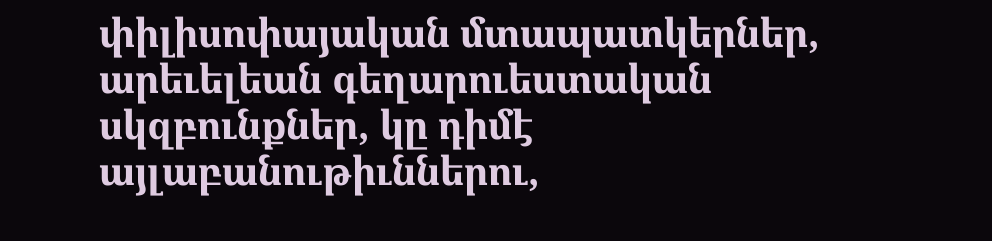փիլիսոփայական մտապատկերներ, արեւելեան գեղարուեստական սկզբունքներ, կը դիմէ այլաբանութիւններու,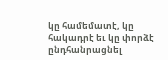կը համեմատէ, կը հակադրէ եւ կը փորձէ ընդհանրացնել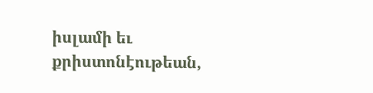իսլամի եւ քրիստոնէութեան,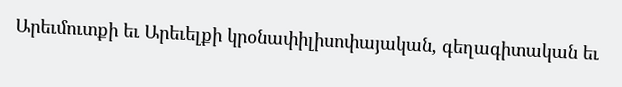Արեւմուտքի եւ Արեւելքի կրօնափիլիսոփայական, գեղագիտական եւ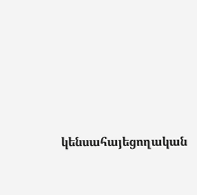կենսահայեցողական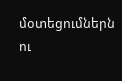մօտեցումներն ու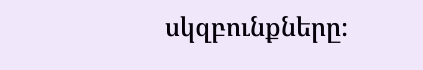սկզբունքները։